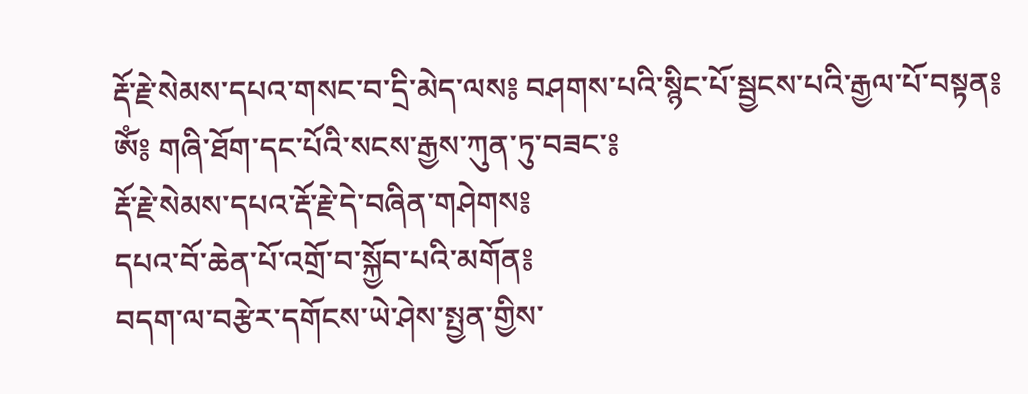རྡོ་རྗེ་སེམས་དཔའ་གསང་བ་དྲི་མེད་ལས༔ བཤགས་པའི་སྙིང་པོ་སྦྱངས་པའི་རྒྱལ་པོ་བསྟན༔
ཨོཾ༔ གཞི་ཐོག་དང་པོའི་སངས་རྒྱས་ཀུན་ཏུ་བཟང་༔
རྡོ་རྗེ་སེམས་དཔའ་རྡོ་རྗེ་དེ་བཞིན་གཤེགས༔
དཔའ་བོ་ཆེན་པོ་འགྲོ་བ་སྐྱོབ་པའི་མགོན༔
བདག་ལ་བརྩེར་དགོངས་ཡེ་ཤེས་སྤྱན་གྱིས་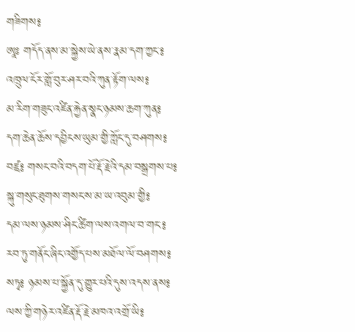གཟིགས༔
ཨཱཿ གདོད་ནས་མ་སྐྱེས་ཡེ་ནས་རྣམ་དག་ཀྱང་༔
འཁྲུལ་ངོར་གློ་བུར་ཤར་བའི་ཀུན་རྟོག་ལས༔
མ་རིག་གཟུང་འཛིན་རྐྱེན་སྣང་ཉམས་ཆག་ཀུན༔
དག་ཆེན་ཆོས་དབྱིངས་ཡུམ་གྱི་ཀློང་དུ་བཤགས༔
བཛྲ༔ གསང་བའི་བདག་པོ་རྡོ་རྗེའི་དམ་བསྒྲགས་པ༔
སྐུ་གསུང་ཐུགས་གསང་ས་མ་ཡ་འབུམ་གྱི༔
དམ་ལས་ཉམས་ཤིང་ཚིག་ལས་འགལ་བ་གང་༔
རབ་ཏུ་གནོང་ཞིང་འགྱོད་པས་མཐོལ་ལོ་བཤགས༔
སཏྭ༔ ཉམས་པ་སྐྱོན་དུ་གྱུར་པའི་དུས་འདས་ནས༔
ལས་ཀྱི་གཉེར་འཛིན་རྡོ་རྗེ་མཁའ་འགྲོ་ཡི༔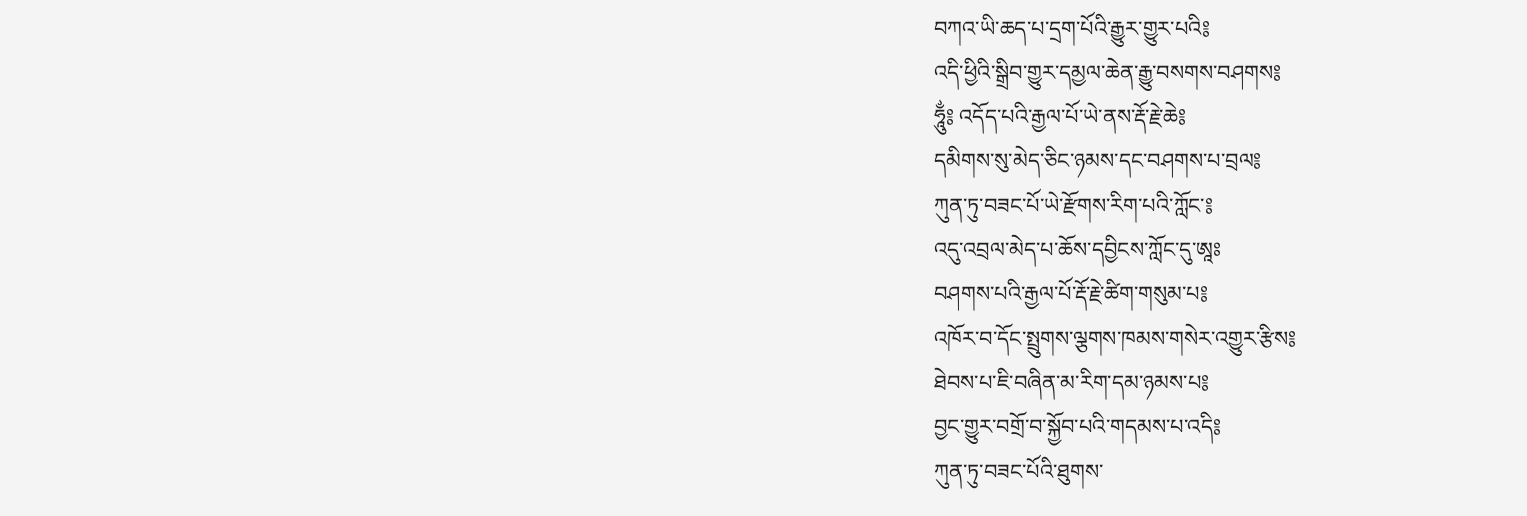བཀའ་ཡི་ཆད་པ་དྲག་པོའི་རྒྱུར་གྱུར་པའི༔
འདི་ཕྱིའི་སྒྲིབ་གྱུར་དམྱལ་ཆེན་རྒྱུ་བསགས་བཤགས༔
ཧཱུྂ༔ འདོད་པའི་རྒྱལ་པོ་ཡེ་ནས་རྡོ་རྗེ་ཆེ༔
དམིགས་སུ་མེད་ཅིང་ཉམས་དང་བཤགས་པ་བྲལ༔
ཀུན་ཏུ་བཟང་པོ་ཡེ་རྫོགས་རིག་པའི་ཀློང་༔
འདུ་འབྲལ་མེད་པ་ཆོས་དབྱིངས་ཀློང་དུ་ཨཱཿ
བཤགས་པའི་རྒྱལ་པོ་རྡོ་རྗེ་ཚིག་གསུམ་པ༔
འཁོར་བ་དོང་སྤྲུགས་ལྕགས་ཁམས་གསེར་འགྱུར་རྩིས༔
ཐེབས་པ་ཇི་བཞིན་མ་རིག་དམ་ཉམས་པ༔
བྱང་གྱུར་བགྲོ་བ་སྐྱོབ་པའི་གདམས་པ་འདི༔
ཀུན་ཏུ་བཟང་པོའི་ཐུགས་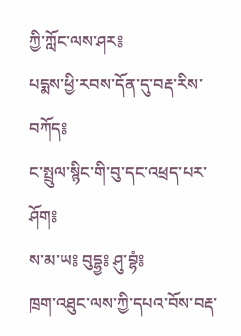ཀྱི་ཀློང་ལས་ཤར༔
པདྨས་ཕྱི་རབས་དོན་དུ་བརྡ་རིས་བཀོད༔
ང་སྤྲུལ་སྙིང་གི་བུ་དང་འཕྲད་པར་ཤོག༔
ས་མ་ཡ༔ བུདྷྱ༔ ཤུ་བྷཾ༔
ཁྲག་འཐུང་ལས་ཀྱི་དཔའ་བོས་བརྡ་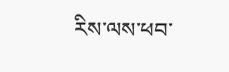རིས་ལས་ཕབ་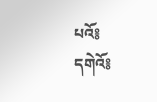པའོ༔ དགེའོ༔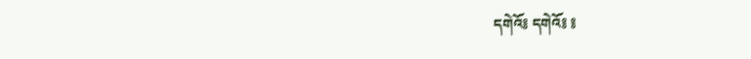དགེའོ༔ དགེའོ༔ ༔